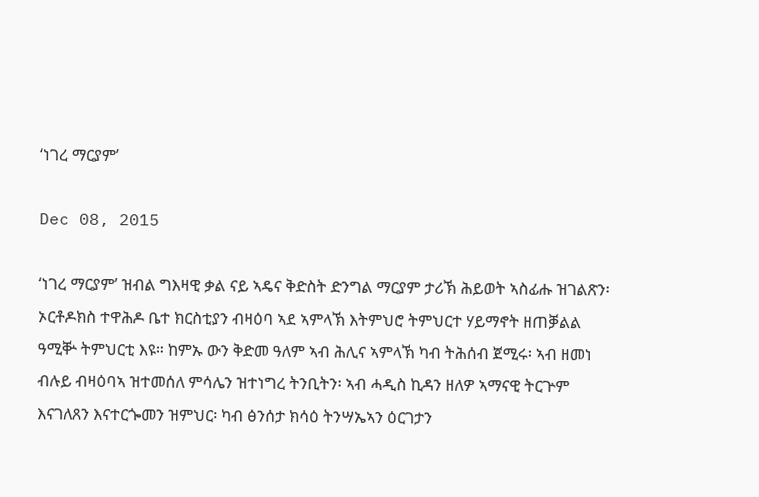‘ነገረ ማርያም’

Dec 08, 2015

‘ነገረ ማርያም’ ዝብል ግእዛዊ ቃል ናይ ኣዴና ቅድስት ድንግል ማርያም ታሪኽ ሕይወት ኣስፊሑ ዝገልጽን፡ ኦርቶዶክስ ተዋሕዶ ቤተ ክርስቲያን ብዛዕባ ኣደ ኣምላኽ እትምህሮ ትምህርተ ሃይማኖት ዘጠቓልል ዓሚቝ ትምህርቲ እዩ። ከምኡ ውን ቅድመ ዓለም ኣብ ሕሊና ኣምላኽ ካብ ትሕሰብ ጀሚሩ፡ ኣብ ዘመነ ብሉይ ብዛዕባኣ ዝተመሰለ ምሳሌን ዝተነግረ ትንቢትን፡ ኣብ ሓዲስ ኪዳን ዘለዎ ኣማናዊ ትርጕም እናገለጸን እናተርጐመን ዝምህር፡ ካብ ፅንሰታ ክሳዕ ትንሣኤኣን ዕርገታን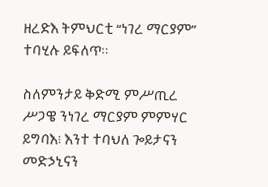ዘረድእ ትምህርቲ “ነገረ ማርያም” ተባሂሉ ይፍለጥ።

ስለምንታይ ቅድሚ ምሥጢረ ሥጋዌ ንነገረ ማርያም ምምሃር ይግባእ፧ እንተ ተባህለ ጐይታናን መድኃኒናን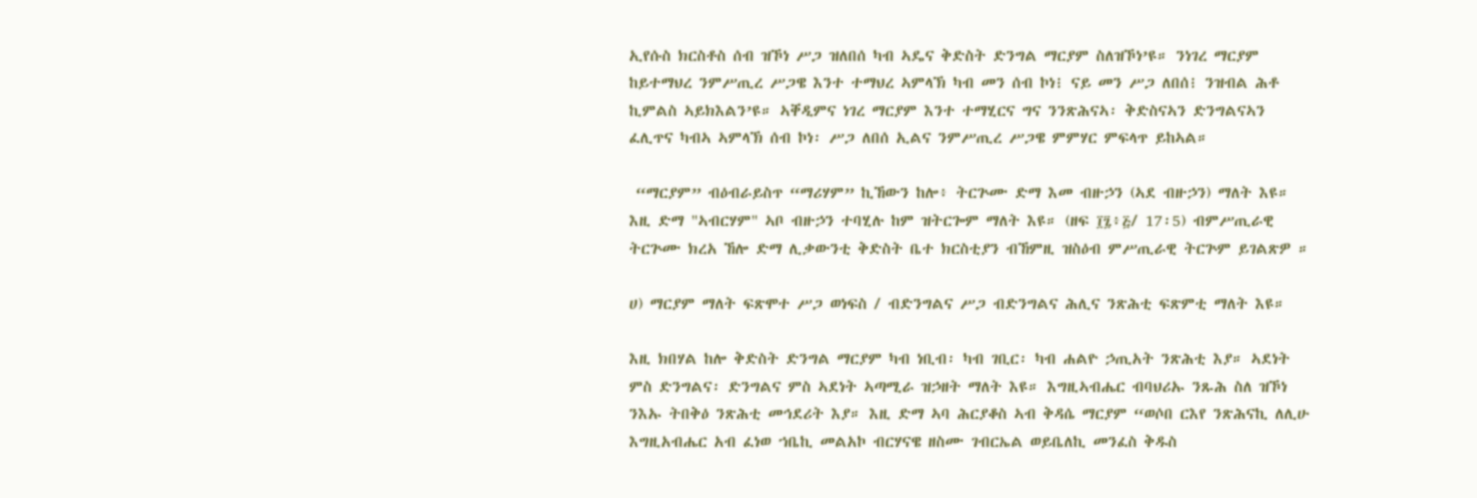ኢየሱስ ክርስቶስ ሰብ ዝኾነ ሥጋ ዝለበሰ ካብ ኣዴና ቅድስት ድንግል ማርያም ስለዝኾነ’ዩ። ንነገረ ማርያም ከይተማህረ ንምሥጢረ ሥጋዌ እንተ ተማህረ ኣምላኽ ካብ መን ሰብ ኮነ፧ ናይ መን ሥጋ ለበሰ፧ ንዝብል ሕቶ ኪምልስ ኣይክእልን’ዩ። ኣቐዲምና ነገረ ማርያም እንተ ተማሂርና ግና ንንጽሕናኣ፡ ቅድስናኣን ድንግልናኣን ፈሊጥና ካብኣ ኣምላኽ ሰብ ኮነ፡ ሥጋ ለበሰ ኢልና ንምሥጢረ ሥጋዌ ምምሃር ምፍላጥ ይከኣል።

 “ማርያም” ብዕብራይስጥ “ማሪሃም” ኪኸውን ከሎ፥ ትርጕሙ ድማ እመ ብዙኃን (ኣደ ብዙኃን) ማለት እዩ። እዚ ድማ "ኣብርሃም" ኣቦ ብዙኃን ተባሂሉ ከም ዝትርጐም ማለት እዩ። (ዘፍ ፲፯፥፭/ 17፡5) ብምሥጢራዊ ትርጕሙ ክረአ ኸሎ ድማ ሊቃውንቲ ቅድስት ቤተ ክርስቲያን ብኸምዚ ዝስዕብ ምሥጢራዊ ትርጕም ይገልጽዎ ።

ሀ) ማርያም ማለት ፍጽሞተ ሥጋ ወነፍስ / ብድንግልና ሥጋ ብድንግልና ሕሊና ንጽሕቲ ፍጽምቲ ማለት እዩ።

እዚ ክበሃል ከሎ ቅድስት ድንግል ማርያም ካብ ነቢብ፡ ካብ ገቢር፡ ካብ ሐልዮ ኃጢአት ንጽሕቲ እያ። ኣደነት ምስ ድንግልና፡ ድንግልና ምስ ኣደነት ኣጣሚራ ዝኃዘት ማለት እዩ። እግዚኣብሔር ብባህሪኡ ንጹሕ ስለ ዝኾነ ንእኡ ትበቅዕ ንጽሕቲ መኅደሪት እያ። እዚ ድማ ኣባ ሕርያቆስ ኣብ ቅዳሴ ማርያም “ወሶበ ርእየ ንጽሕናኪ ለሊሁ እግዚአብሔር አብ ፈነወ ኀቤኪ መልአኮ ብርሃናዌ ዘስሙ ገብርኤል ወይቤለኪ መንፈስ ቅዱስ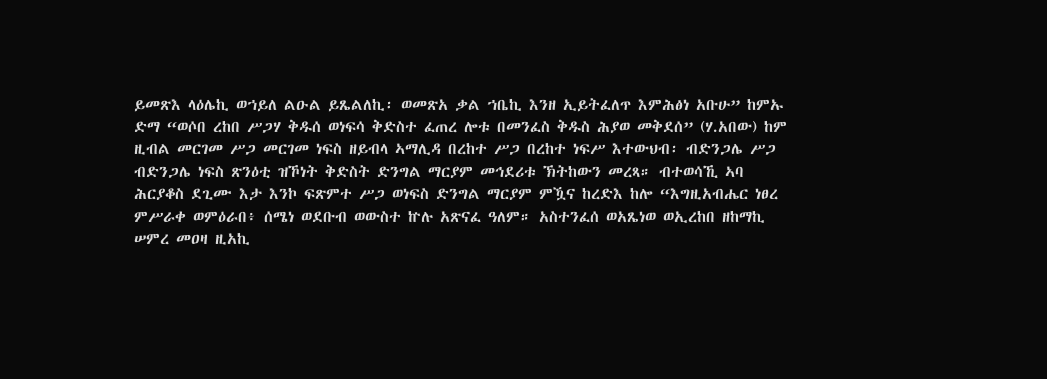ይመጽእ ላዕሌኪ ወኀይለ ልዑል ይጼልለኪ፡ ወመጽአ ቃል ኀቤኪ እንዘ ኢይትፈለጥ እምሕፅነ አቡሁ” ከምኡ ድማ “ወሶበ ረከበ ሥጋሃ ቅዱሰ ወነፍሳ ቅድስተ ፈጠረ ሎቱ በመንፈስ ቅዱስ ሕያወ መቅደሰ” (ሃ.አበው) ከም ዚብል መርገመ ሥጋ መርገመ ነፍስ ዘይብላ ኣማሊዳ በረከተ ሥጋ በረከተ ነፍሥ እተውህብ፡ ብድንጋሌ ሥጋ ብድንጋሌ ነፍስ ጽንዕቲ ዝኾነት ቅድስት ድንግል ማርያም መኅደሪቱ ኽትከውን መረጻ። ብተወሳኺ ኣባ ሕርያቆስ ደጊሙ እታ እንኮ ፍጽምተ ሥጋ ወነፍስ ድንግል ማርያም ምዃና ከረድእ ከሎ “እግዚአብሔር ነፀረ ምሥራቀ ወምዕራበ፥ ሰሜነ ወደቡብ ወውስተ ኵሉ አጽናፈ ዓለም። አስተንፈሰ ወአጼነወ ወኢረከበ ዘከማኪ ሠምረ መዐዛ ዚአኪ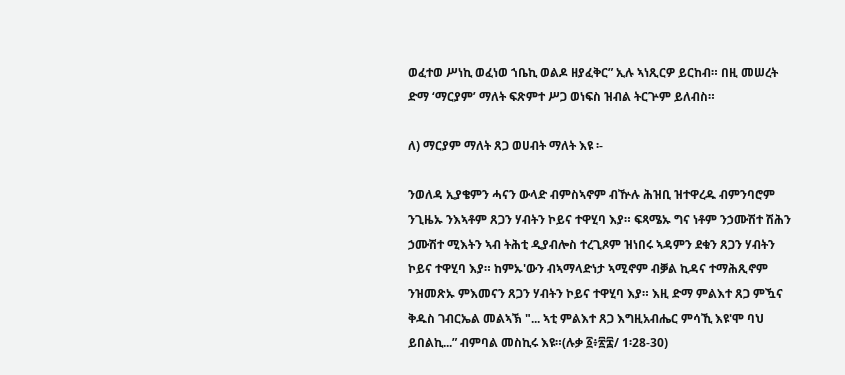ወፈተወ ሥነኪ ወፈነወ ኀቤኪ ወልዶ ዘያፈቅር” ኢሉ ኣነጺርዎ ይርከብ። በዚ መሠረት ድማ ‘ማርያም’ ማለት ፍጽምተ ሥጋ ወነፍስ ዝብል ትርጕም ይለብስ።

ለ) ማርያም ማለት ጸጋ ወሀብት ማለት እዩ ፡-

ንወለዳ ኢያቄምን ሓናን ውላድ ብምስኣኖም ብዅሉ ሕዝቢ ዝተዋረዱ ብምንባሮም ንጊዜኡ ንእኣቶም ጸጋን ሃብትን ኮይና ተዋሂባ እያ። ፍጻሜኡ ግና ነቶም ንኃሙሽተ ሽሕን ኃሙሽተ ሚእትን ኣብ ትሕቲ ዲያብሎስ ተረጊጾም ዝነበሩ ኣዳምን ደቁን ጸጋን ሃብትን ኮይና ተዋሂባ እያ። ከምኡ'ውን ብኣማላድነታ ኣሚኖም ብቓል ኪዳና ተማሕጺኖም ንዝመጽኡ ምእመናን ጸጋን ሃብትን ኮይና ተዋሂባ እያ። እዚ ድማ ምልእተ ጸጋ ምዃና ቅዱስ ገብርኤል መልኣኽ "... ኣቲ ምልእተ ጸጋ እግዚአብሔር ምሳኺ እዩ'ሞ ባህ ይበልኪ...” ብምባል መስኪሩ እዩ።(ሉቃ ፩፥፳፰/ 1፡28-30)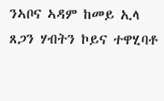ንኣቦና ኣዳም ከመይ ኢላ ጸጋን ሃብትን ኮይና ተዋሂባቶ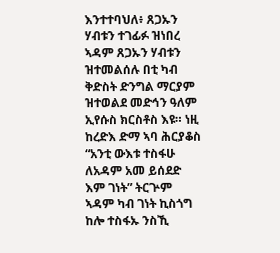እንተተባህለ፥ ጸጋኡን ሃብቱን ተገፊፉ ዝነበረ ኣዳም ጸጋኡን ሃብቱን ዝተመልሰሉ በቲ ካብ ቅድስት ድንግል ማርያም ዝተወልደ መድኅን ዓለም ኢየሱስ ክርስቶስ እዩ። ነዚ ከረድእ ድማ ኣባ ሕርያቆስ “አንቲ ውእቱ ተስፋሁ ለአዳም አመ ይሰደድ እም ገነት” ትርጕም ኣዳም ካብ ገነት ኪስጎግ ከሎ ተስፋኡ ንስኺ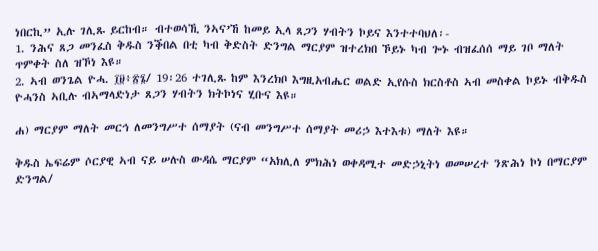ነበርኪ” ኢሉ ገሊጹ ይርከብ። ብተወሳኺ ንኣና’ኸ ከመይ ኢላ ጸጋን ሃብትን ኮይና እንተተባህለ፡-
1. ንሕና ጸጋ መንፈስ ቅዱስ ንቕበል በቲ ካብ ቅድስት ድንግል ማርያም ዝተረክበ ኾይኑ ካብ ጐኑ ብዝፈሰሰ ማይ ገቦ ማለት ጥምቀት ስለ ዝኾነ እዩ።
2. ኣብ ወንጌል ዮሓ. ፲፱፥፳፮/ 19፡26 ተገሊጹ ከም እንረክቦ እግዚአብሔር ወልድ ኢየሱስ ክርስቶስ ኣብ መስቀል ኮይኑ ብቅዱስ ዮሓንስ ኣቢሉ ብኣማላድነታ ጸጋን ሃብትን ክትኮነና ሂቡና እዩ።

ሐ) ማርያም ማለት መርኅ ለመንግሥተ ሰማያት (ናብ መንግሥተ ሰማያት መሪኃ እተእቱ) ማለት እዩ።

ቅዱስ ኤፍሬም ሶርያዊ ኣብ ናይ ሠሉስ ውዳሴ ማርያም “አክሊለ ምክሕነ ወቀዳሚተ መድኃኒትነ ወመሠረተ ንጽሕነ ኮነ በማርያም ድንግል/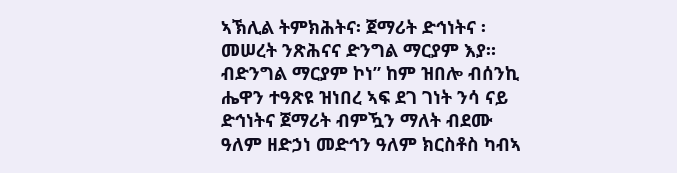ኣኽሊል ትምክሕትና፡ ጀማሪት ድኅነትና ፡ መሠረት ንጽሕናና ድንግል ማርያም እያ። ብድንግል ማርያም ኮነ” ከም ዝበሎ ብሰንኪ ሔዋን ተዓጽዩ ዝነበረ ኣፍ ደገ ገነት ንሳ ናይ ድኅነትና ጀማሪት ብምዃን ማለት ብደሙ ዓለም ዘድኃነ መድኅን ዓለም ክርስቶስ ካብኣ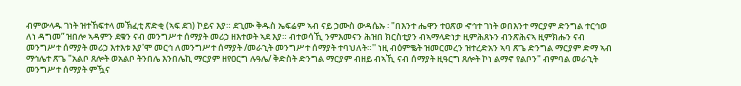ብምውላዱ ገነት ዝተኸፍተላ መኽፈቲ ጽድቂ (ኣፍ ደገ) ኮይና እያ። ደጊሙ ቅዱስ ኤፍሬም ኣብ ናይ ኃሙስ ውዳሴኡ ፡ "በእንተ ሔዋን ተዐጽወ ኆኅተ ገነት ወበእንተ ማርያም ድንግል ተርኅወ ለነ ዳግመ” ዝበሎ ኣዳምን ደቁን ናብ መንግሥተ ሰማያት መሪኃ ዘእተወት ኣደ እያ። ብተወሳኺ ንምእመናን ሕዝበ ክርስቲያን ብኣማላድነታ ዚምሕጸኑን ብንጽሕናኣ ዚምክሑን ናብ መንግሥተ ሰማያት መሪኃ እተእቱ እያ'ሞ መርኅ ለመንግሥተ ሰማያት /መራኂት መንግሥተ ሰማያት ተባህለት።'' ነዚ ብዕምቈት ዝመርመረን ዝተረድአን ኣባ ጽጌ ድንግል ማርያም ድማ ኣብ ማኅሌተ ጽጌ "አልቦ ጸሎት ወአልቦ ትንበሌ እንበሌኪ ማርያም ዘየዐርግ ሉዓሌ/ ቅድስት ድንግል ማርያም ብዘይ ብኣኺ ናብ ሰማያት ዚዓርግ ጸሎት ኮነ ልማኖ የልቦን" ብምባል መራኂት መንግሥተ ሰማያት ምዃና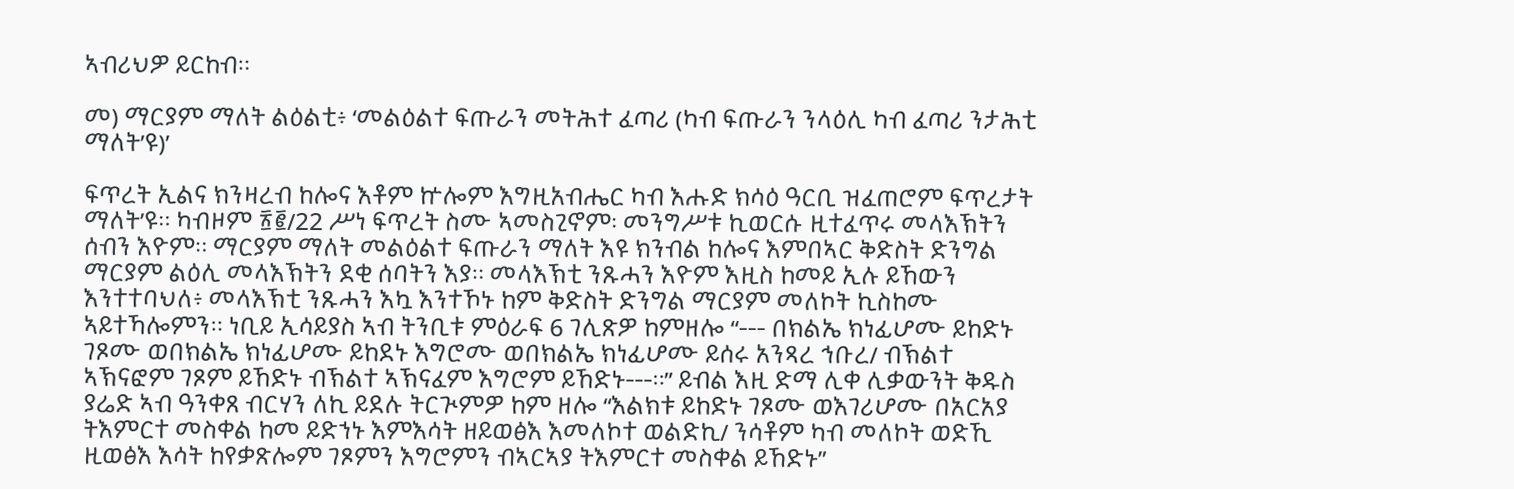ኣብሪህዎ ይርከብ።

መ) ማርያም ማለት ልዕልቲ፥ ‘መልዕልተ ፍጡራን መትሕተ ፈጣሪ (ካብ ፍጡራን ንላዕሊ ካብ ፈጣሪ ንታሕቲ ማለት’ዩ)’

ፍጥረት ኢልና ክንዛረብ ከሎና እቶም ኵሎም እግዚአብሔር ካብ እሑድ ክሳዕ ዓርቢ ዝፈጠሮም ፍጥረታት ማለት’ዩ። ካብዞም ፳፪/22 ሥነ ፍጥረት ስሙ ኣመስጊኖም፡ መንግሥቱ ኪወርሱ ዚተፈጥሩ መላእኽትን ሰብን እዮም። ማርያም ማለት መልዕልተ ፍጡራን ማለት እዩ ክንብል ከሎና እምበኣር ቅድስት ድንግል ማርያም ልዕሊ መላእኽትን ደቂ ሰባትን እያ። መላእኽቲ ንጹሓን እዮም እዚስ ከመይ ኢሉ ይኸውን እንተተባህለ፥ መላእኽቲ ንጹሓን እኳ እንተኾኑ ከም ቅድስት ድንግል ማርያም መለኮት ኪስከሙ ኣይተኻሎምን። ነቢይ ኢሳይያስ ኣብ ትንቢቱ ምዕራፍ 6 ገሊጽዎ ከምዘሎ “--- በክልኤ ክነፊሆሙ ይከድኑ ገጾሙ ወበክልኤ ክነፊሆሙ ይከደኑ እግሮሙ ወበክልኤ ክነፊሆሙ ይሰሩ አንጻረ ኅቡረ/ ብኽልተ ኣኽናፎም ገጾም ይኸድኑ ብኽልተ ኣኽናፈም እግሮም ይኸድኑ---።” ይብል እዚ ድማ ሊቀ ሊቃውንት ቅዱስ ያሬድ ኣብ ዓንቀጸ ብርሃን ለኪ ይደሉ ትርጒምዎ ከም ዘሎ “እልክቱ ይከድኑ ገጾሙ ወእገሪሆሙ በአርአያ ትእምርተ መስቀል ከመ ይድኀኑ እምእሳት ዘይወፅእ እመለኮተ ወልድኪ/ ንሳቶም ካብ መለኮት ወድኺ ዚወፅእ እሳት ከየቃጽሎም ገጾምን እግሮምን ብኣርኣያ ትእምርተ መስቀል ይኸድኑ”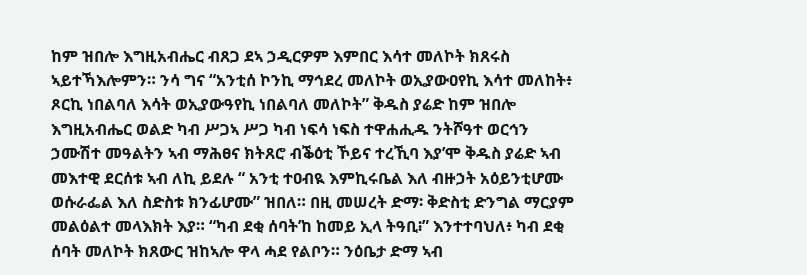ከም ዝበሎ እግዚአብሔር ብጸጋ ደኣ ኃዲርዎም እምበር እሳተ መለኮት ክጸሩስ ኣይተኻእሎምን። ንሳ ግና “አንቲሰ ኮንኪ ማኅደረ መለኮት ወኢያውዐየኪ እሳተ መለከት፥ ጾርኪ ነበልባለ እሳት ወኢያውዓየኪ ነበልባለ መለኮት” ቅዱስ ያሬድ ከም ዝበሎ እግዚአብሔር ወልድ ካብ ሥጋኣ ሥጋ ካብ ነፍሳ ነፍስ ተዋሐሒዱ ንትሾዓተ ወርኅን ኃሙሽተ መዓልትን ኣብ ማሕፀና ክትጸሮ ብቕዕቲ ኾይና ተረኺባ እያ’ሞ ቅዱስ ያሬድ ኣብ መእተዊ ደርሰቱ ኣብ ለኪ ይደሉ “ አንቲ ተዐብዪ እምኪሩቤል እለ ብዙኃት አዕይንቲሆሙ ወሱራፌል እለ ስድስቱ ክንፊሆሙ” ዝበለ። በዚ መሠረት ድማ፡ ቅድስቲ ድንግል ማርያም መልዕልተ መላእክት እያ። “ካብ ደቂ ሰባት’ከ ከመይ ኢላ ትዓቢ፧” እንተተባህለ፥ ካብ ደቂ ሰባት መለኮት ክጸውር ዝከኣሎ ዋላ ሓደ የልቦን። ንዕቤታ ድማ ኣብ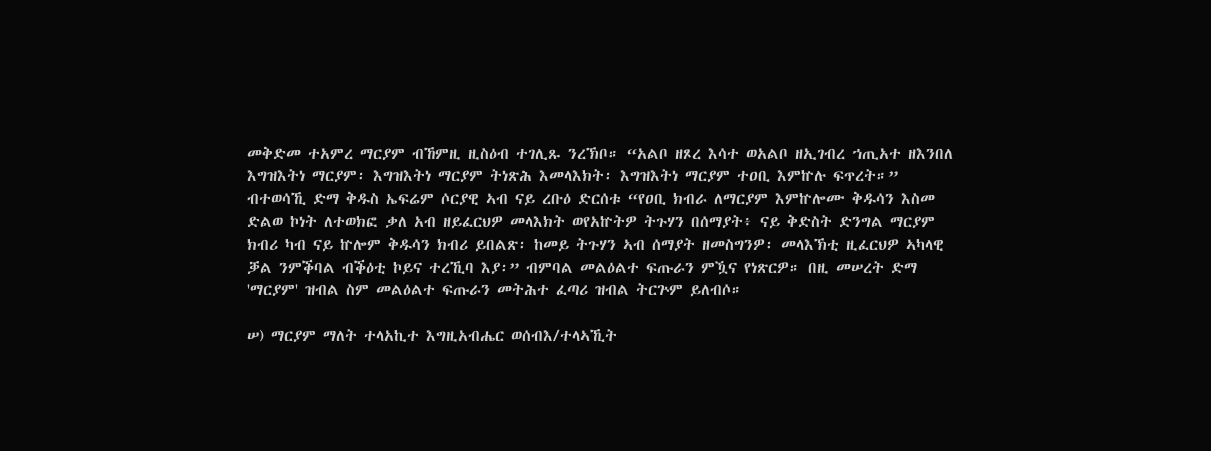መቅድመ ተአምረ ማርያም ብኸምዚ ዚስዕብ ተገሊጹ ንረኽቦ። “አልቦ ዘጾረ እሳተ ወአልቦ ዘኢገብረ ኀጢአተ ዘእንበለ እግዝእትነ ማርያም፡ እግዝእትነ ማርያም ትነጽሕ እመላእክት፡ እግዝእትነ ማርያም ተዐቢ እምኵሉ ፍጥረት።” ብተወሳኺ ድማ ቅዱስ ኤፍሬም ሶርያዊ ኣብ ናይ ረቡዕ ድርሰቱ “የዐቢ ክብራ ለማርያም እምኵሎሙ ቅዱሳን እስመ ድልወ ኮነት ለተወክፎ ቃለ አብ ዘይፈርህዎ መላእክት ወየአኵትዎ ትጉሃን በሰማያት፥ ናይ ቅድስት ድንግል ማርያም ክብሪ ካብ ናይ ኵሎም ቅዱሳን ክብሪ ይበልጽ፡ ከመይ ትጉሃን ኣብ ሰማያት ዘመስግንዎ፡ መላእኽቲ ዚፈርህዎ ኣካላዊ ቓል ንምቕባል ብቕዕቲ ኮይና ተረኺባ እያ፡” ብምባል መልዕልተ ፍጡራን ምዃና የነጽርዎ። በዚ መሠረት ድማ 'ማርያም' ዝብል ስም መልዕልተ ፍጡራን መትሕተ ፈጣሪ ዝብል ትርጕም ይለብሶ።

ሠ) ማርያም ማለት ተላአኪተ እግዚአብሔር ወሰብእ/ተላኣኺት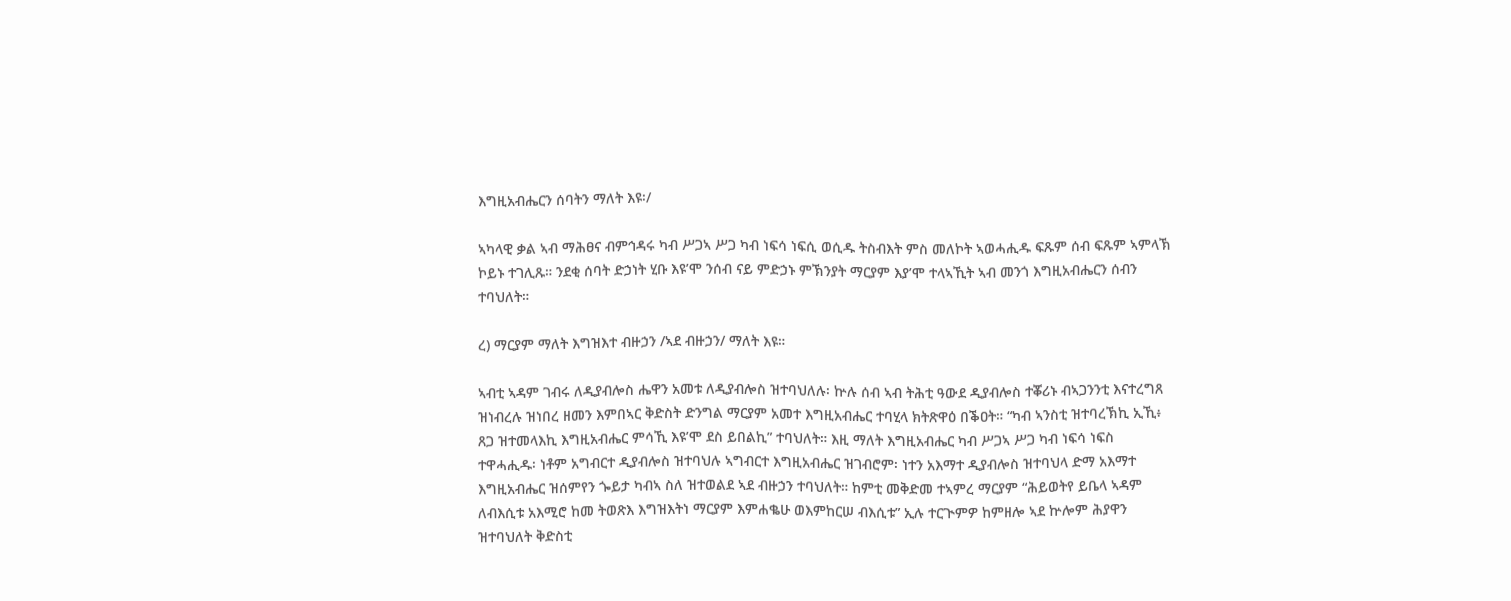እግዚአብሔርን ሰባትን ማለት እዩ፡/

ኣካላዊ ቃል ኣብ ማሕፀና ብምኅዳሩ ካብ ሥጋኣ ሥጋ ካብ ነፍሳ ነፍሲ ወሲዱ ትስብእት ምስ መለኮት ኣወሓሒዱ ፍጹም ሰብ ፍጹም ኣምላኽ ኮይኑ ተገሊጹ። ንደቂ ሰባት ድኃነት ሂቡ እዩ’ሞ ንሰብ ናይ ምድኃኑ ምኽንያት ማርያም እያ’ሞ ተላኣኺት ኣብ መንጎ እግዚአብሔርን ሰብን ተባህለት።

ረ) ማርያም ማለት እግዝእተ ብዙኃን /ኣደ ብዙኃን/ ማለት እዩ።

ኣብቲ ኣዳም ገብሩ ለዲያብሎስ ሔዋን አመቱ ለዲያብሎስ ዝተባህለሉ፡ ኵሉ ሰብ ኣብ ትሕቲ ዓውደ ዲያብሎስ ተቖሪኑ ብኣጋንንቲ እናተረግጸ ዝነብረሉ ዝነበረ ዘመን እምበኣር ቅድስት ድንግል ማርያም አመተ እግዚአብሔር ተባሂላ ክትጽዋዕ በቕዐት። “ካብ ኣንስቲ ዝተባረኽኪ ኢኺ፥ ጸጋ ዝተመላእኪ እግዚአብሔር ምሳኺ እዩ’ሞ ደስ ይበልኪ” ተባህለት። እዚ ማለት እግዚአብሔር ካብ ሥጋኣ ሥጋ ካብ ነፍሳ ነፍስ ተዋሓሒዱ፡ ነቶም አግብርተ ዲያብሎስ ዝተባህሉ ኣግብርተ እግዚአብሔር ዝገብሮም፡ ነተን አእማተ ዲያብሎስ ዝተባህላ ድማ አእማተ እግዚአብሔር ዝሰምየን ጐይታ ካብኣ ስለ ዝተወልደ ኣደ ብዙኃን ተባህለት። ከምቲ መቅድመ ተኣምረ ማርያም “ሕይወትየ ይቤላ ኣዳም ለብእሲቱ አእሚሮ ከመ ትወጽእ እግዝእትነ ማርያም እምሐቈሁ ወእምከርሠ ብእሲቱ” ኢሉ ተርጒምዎ ከምዘሎ ኣደ ኵሎም ሕያዋን ዝተባህለት ቅድስቲ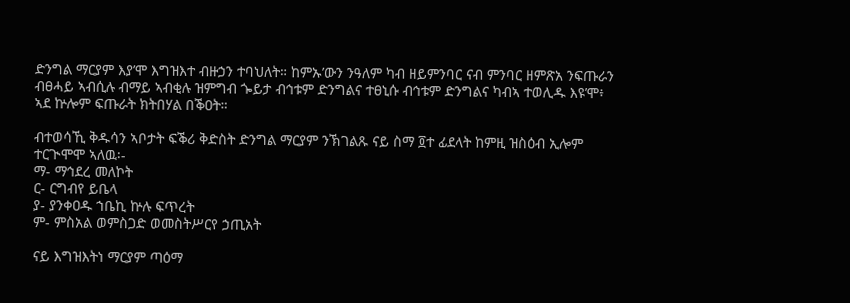ድንግል ማርያም እያ’ሞ እግዝእተ ብዙኃን ተባህለት። ከምኡ’ውን ንዓለም ካብ ዘይምንባር ናብ ምንባር ዘምጽአ ንፍጡራን ብፀሓይ ኣብሲሉ ብማይ ኣብቂሉ ዝምግብ ጐይታ ብኅቱም ድንግልና ተፀኒሱ ብኅቱም ድንግልና ካብኣ ተወሊዱ እዩ’ሞ፥ ኣደ ኵሎም ፍጡራት ክትበሃል በቕዐት።

ብተወሳኺ ቅዱሳን ኣቦታት ፍቕሪ ቅድስት ድንግል ማርያም ንኽገልጹ ናይ ስማ ፬ተ ፊደላት ከምዚ ዝስዕብ ኢሎም ተርጒሞሞ ኣለዉ፡-
ማ- ማኅደረ መለኮት
ር- ርግብየ ይቤላ
ያ- ያንቀዐዱ ኀቤኪ ኵሉ ፍጥረት
ም- ምስአል ወምስጋድ ወመስትሥርየ ኃጢአት

ናይ እግዝእትነ ማርያም ጣዕማ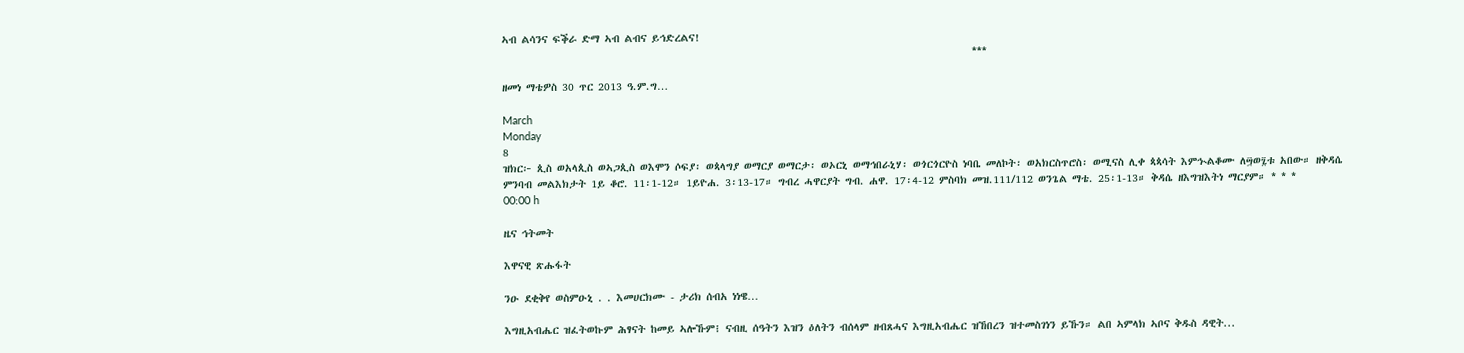ኣብ ልሳንና ፍቕራ ድማ ኣብ ልብና ይኅድረልና!
                                                                                              ***

ዘመነ ማቴዎስ 30 ጥር 2013 ዓ.ም.ግ…

March
Monday
8
ዝክር፦ ጲስ ወአላጲስ ወኣጋጲስ ወእሞን ሶፍያ፡ ወጳላግያ ወማርያ ወማርታ፡ ወኦርኒ ወማኅበራኒሃ፡ ወጎርጎርዮስ ነባቤ መለኮት፡ ወአክርስጥሮስ፡ ወሚናስ ሊቀ ጳጳሳት እምኍልቆሙ ለ፵ወ፯ቱ አበው። ዘቅዳሴ ምንባብ መልእክታት 1ይ ቆሮ. 11፡1-12። 1ይዮሐ. 3፡13-17። ግብረ ሓዋርያት ግብ. ሐዋ. 17፡4-12 ምስባክ መዝ.111/112 ወንጌል ማቴ. 25፡1-13። ቅዳሴ ዘእግዝእትነ ማርያም። * * *
00:00 h

ዜና ኅትመት

እዋናዊ ጽሑፋት

ንዑ ደቂቅየ ወስምዑኒ . . እመሀርክሙ - ታሪክ ሰብአ ነነዌ…

እግዚአብሔር ዝፈትወኩም ሕፃናት ከመይ ኣሎኹም፧ ናብዚ ሰዓትን እዝን ዕለትን ብሰላም ዘብጸሓና እግዚአብሔር ዝኸበረን ዝተመስገነን ይኹን። ልበ ኣምላክ ኣቦና ቅዱስ ዳዊት...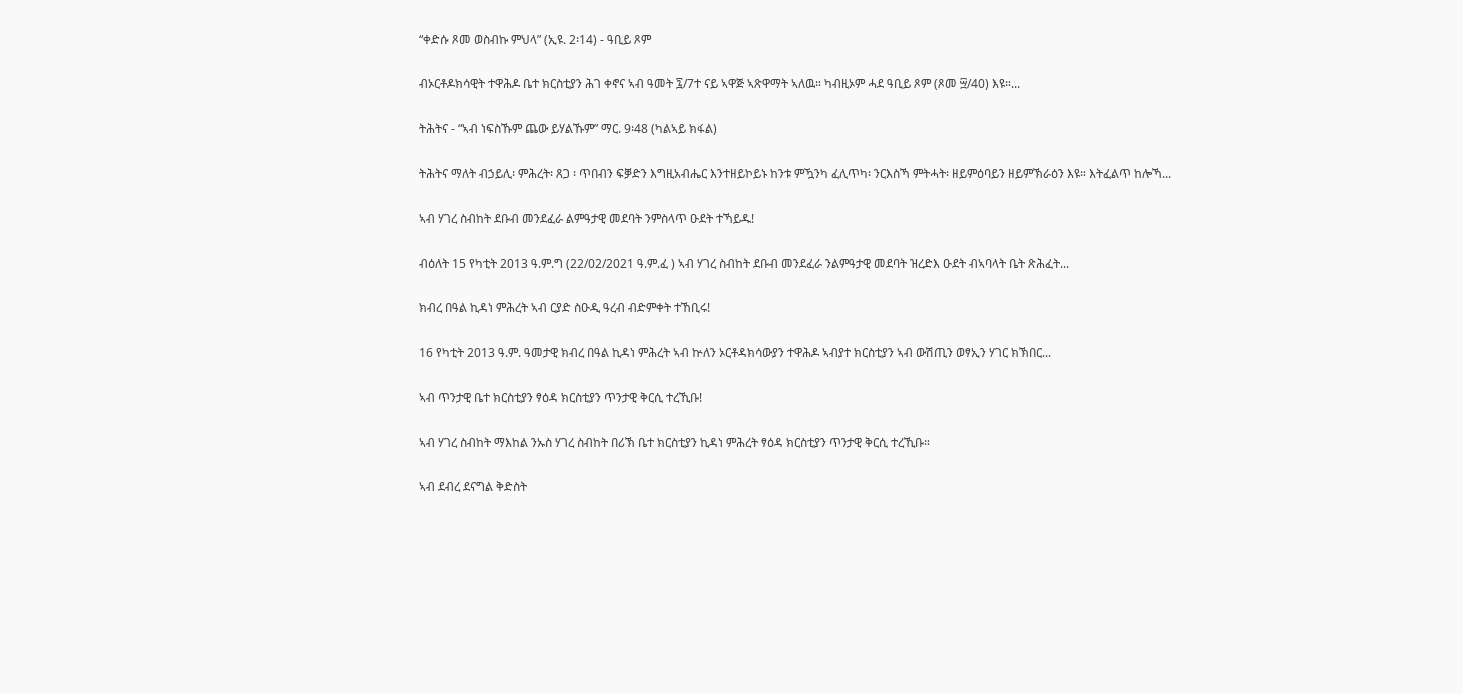“ቀድሱ ጾመ ወስብኩ ምህላ” (ኢዩ. 2፡14) - ዓቢይ ጾም

ብኦርቶዶክሳዊት ተዋሕዶ ቤተ ክርስቲያን ሕገ ቀኖና ኣብ ዓመት ፯/7ተ ናይ ኣዋጅ ኣጽዋማት ኣለዉ። ካብዚኦም ሓደ ዓቢይ ጾም (ጾመ ፵/40) እዩ።...

ትሕትና - “ኣብ ነፍስኹም ጨው ይሃልኹም” ማር. 9፡48 (ካልኣይ ክፋል)

ትሕትና ማለት ብኃይሊ፡ ምሕረት፡ ጸጋ ፡ ጥበብን ፍቓድን እግዚአብሔር እንተዘይኮይኑ ከንቱ ምዃንካ ፈሊጥካ፡ ንርእስኻ ምትሓት፡ ዘይምዕባይን ዘይምኽራዕን እዩ። እትፈልጥ ከሎኻ...

ኣብ ሃገረ ስብከት ደቡብ መንደፈራ ልምዓታዊ መደባት ንምስላጥ ዑደት ተኻይዱ!

ብዕለት 15 የካቲት 2013 ዓ.ም.ግ (22/02/2021 ዓ.ም.ፈ ) ኣብ ሃገረ ስብከት ደቡብ መንደፈራ ንልምዓታዊ መደባት ዝረድእ ዑደት ብኣባላት ቤት ጽሕፈት...

ክብረ በዓል ኪዳነ ምሕረት ኣብ ርያድ ስዑዲ ዓረብ ብድምቀት ተኸቢሩ!

16 የካቲት 2013 ዓ.ም. ዓመታዊ ክብረ በዓል ኪዳነ ምሕረት ኣብ ኵለን ኦርቶዳክሳውያን ተዋሕዶ ኣብያተ ክርስቲያን ኣብ ውሽጢን ወፃኢን ሃገር ክኽበር...

ኣብ ጥንታዊ ቤተ ክርስቲያን ፃዕዳ ክርስቲያን ጥንታዊ ቅርሲ ተረኺቡ!

ኣብ ሃገረ ስብከት ማእከል ንኡስ ሃገረ ስብከት በሪኽ ቤተ ክርስቲያን ኪዳነ ምሕረት ፃዕዳ ክርስቲያን ጥንታዊ ቅርሲ ተረኺቡ።

ኣብ ደብረ ደናግል ቅድስት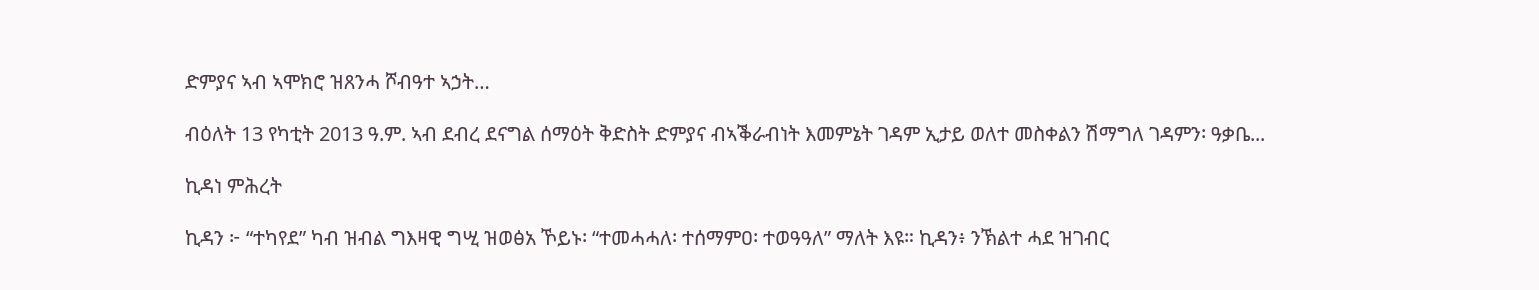ድምያና ኣብ ኣሞክሮ ዝጸንሓ ሾብዓተ ኣኃት…

ብዕለት 13 የካቲት 2013 ዓ.ም. ኣብ ደብረ ደናግል ሰማዕት ቅድስት ድምያና ብኣቕራብነት እመምኔት ገዳም ኢታይ ወለተ መስቀልን ሽማግለ ገዳምን፡ ዓቃቤ...

ኪዳነ ምሕረት

ኪዳን ፦ “ተካየደ” ካብ ዝብል ግእዛዊ ግሢ ዝወፅአ ኾይኑ፡ “ተመሓሓለ፡ ተሰማምዐ፡ ተወዓዓለ” ማለት እዩ። ኪዳን፥ ንኽልተ ሓደ ዝገብር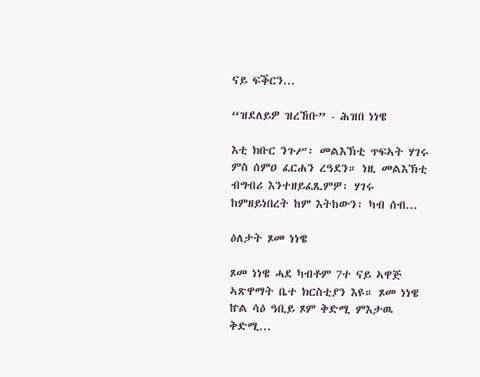ናይ ፍቕርን...

“ዝደለይዎ ዝረኸቡ” - ሕዝበ ነነዌ

እቲ ክቡር ንጉሥ፡ መልእኽቲ ጥፍኣት ሃገሩ ምስ ሰምዐ ፈርሐን ረዓደን። ነዚ መልእኽቲ ብግብሪ እንተዘይፈጺምዎ፡ ሃገሩ ከምዘይነበረት ከም እትከውን፡ ካብ ሰብ...

ዕለታት ጾመ ነነዌ

ጾመ ነነዌ ሓደ ካብቶም 7ተ ናይ ኣዋጅ ኣጽዋማት ቤተ ክርስቲያን እዩ። ጾመ ነነዌ ኵል ሳዕ ዓቢይ ጾም ቅድሚ ምእታዉ ቅድሚ...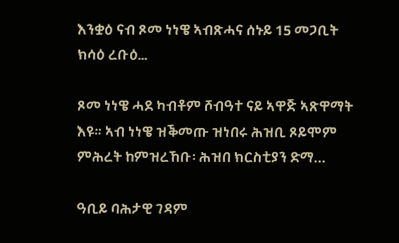እንቋዕ ናብ ጾመ ነነዌ ኣብጽሓና ሰኑይ 15 መጋቢት ክሳዕ ረቡዕ…

ጾመ ነነዌ ሓደ ካብቶም ሾብዓተ ናይ ኣዋጅ ኣጽዋማት እዩ። ኣብ ነነዌ ዝቕመጡ ዝነበሩ ሕዝቢ ጾይሞም ምሕረት ከምዝረኸቡ፡ ሕዝበ ክርስቲያን ድማ...

ዓቢይ ባሕታዊ ገዳም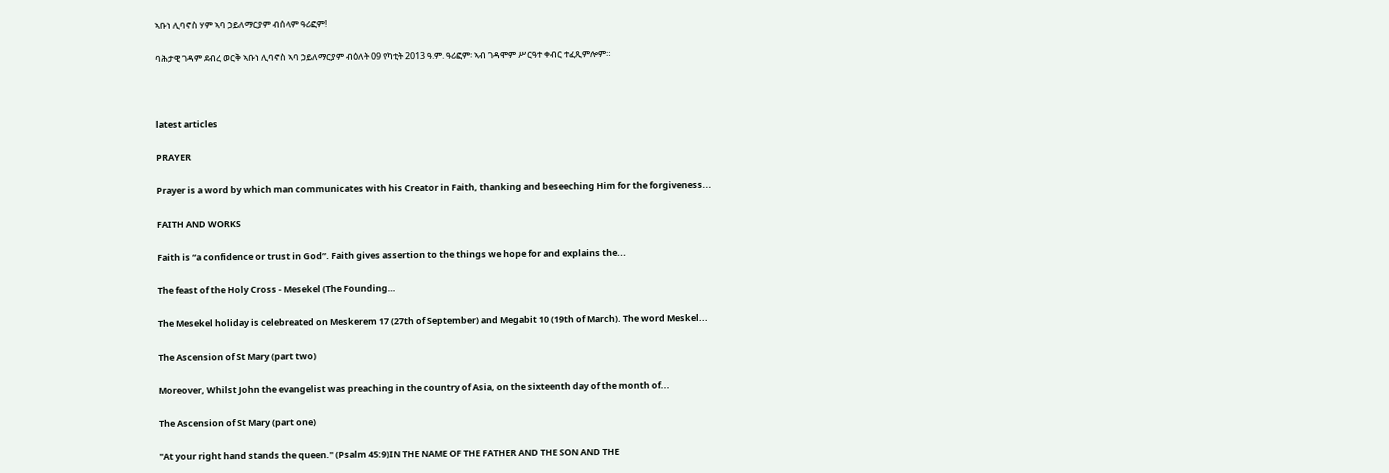ኣቡነ ሊባኖስ ሃም ኣባ ኃይለማርያም ብሰላም ዓሪፎም!

ባሕታዊ ገዳም ደብረ ወርቅ ኣቡነ ሊባኖስ ኣባ ኃይለማርያም ብዕለት 09 የካቲት 2013 ዓ.ም. ዓሪፎም፡ ኣብ ገዳሞም ሥርዓተ ቀብር ተፈጺምሎም።



latest articles

PRAYER

Prayer is a word by which man communicates with his Creator in Faith, thanking and beseeching Him for the forgiveness...

FAITH AND WORKS

Faith is “a confidence or trust in God”. Faith gives assertion to the things we hope for and explains the...

The feast of the Holy Cross - Mesekel (The Founding…

The Mesekel holiday is celebreated on Meskerem 17 (27th of September) and Megabit 10 (19th of March). The word Meskel...

The Ascension of St Mary (part two)

Moreover, Whilst John the evangelist was preaching in the country of Asia, on the sixteenth day of the month of...

The Ascension of St Mary (part one)

"At your right hand stands the queen." (Psalm 45:9)IN THE NAME OF THE FATHER AND THE SON AND THE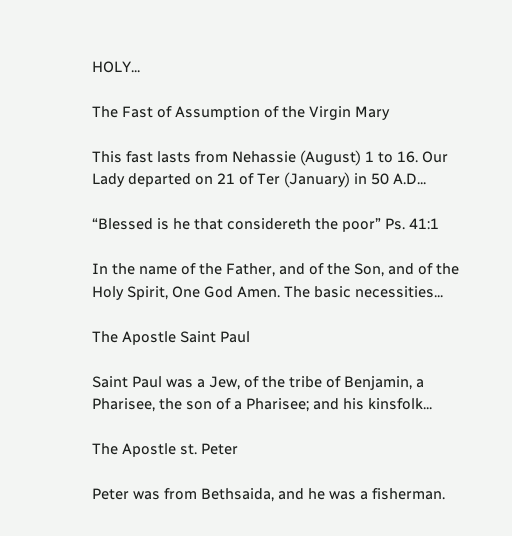HOLY...

The Fast of Assumption of the Virgin Mary

This fast lasts from Nehassie (August) 1 to 16. Our Lady departed on 21 of Ter (January) in 50 A.D...

“Blessed is he that considereth the poor” Ps. 41:1

In the name of the Father, and of the Son, and of the Holy Spirit, One God Amen. The basic necessities...

The Apostle Saint Paul

Saint Paul was a Jew, of the tribe of Benjamin, a Pharisee, the son of a Pharisee; and his kinsfolk...

The Apostle st. Peter

Peter was from Bethsaida, and he was a fisherman.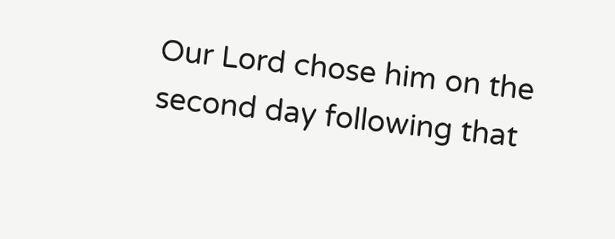Our Lord chose him on the second day following that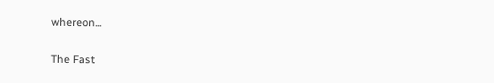whereon...

The Fast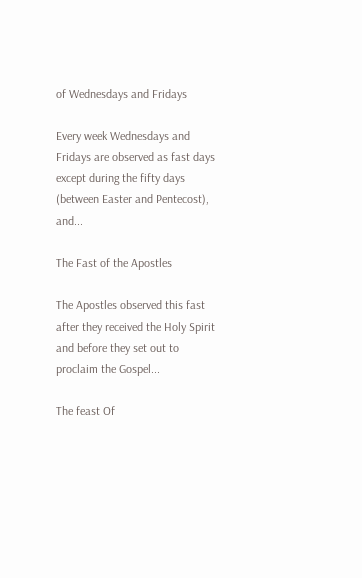of Wednesdays and Fridays

Every week Wednesdays and Fridays are observed as fast days except during the fifty days (between Easter and Pentecost), and...

The Fast of the Apostles

The Apostles observed this fast after they received the Holy Spirit and before they set out to proclaim the Gospel...

The feast Of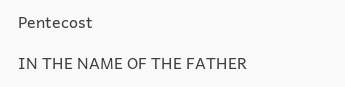Pentecost

IN THE NAME OF THE FATHER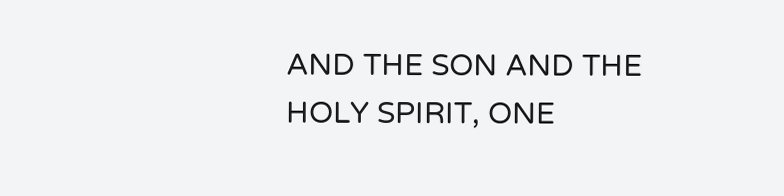AND THE SON AND THE HOLY SPIRIT, ONE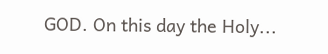GOD. On this day the Holy...